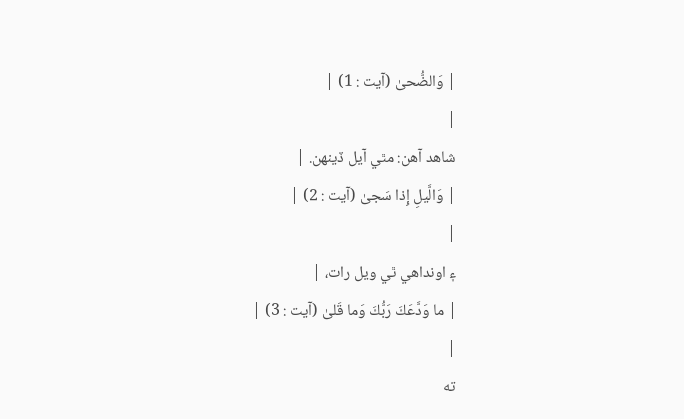| وَالضُّحىٰ (آيت : 1) |
|
شاهد آهن: مٿي آيل ڏينهن. |
| وَالَّيلِ إِذا سَجىٰ (آيت : 2) |
|
۽ اونداهي ٿي ويل رات، |
| ما وَدَّعَكَ رَبُّكَ وَما قَلىٰ (آيت : 3) |
|
ته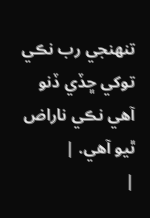تنهنجي رب نڪي توکي ڇڏي ڏنو آهي نڪي ناراض ٿيو آهي. |
|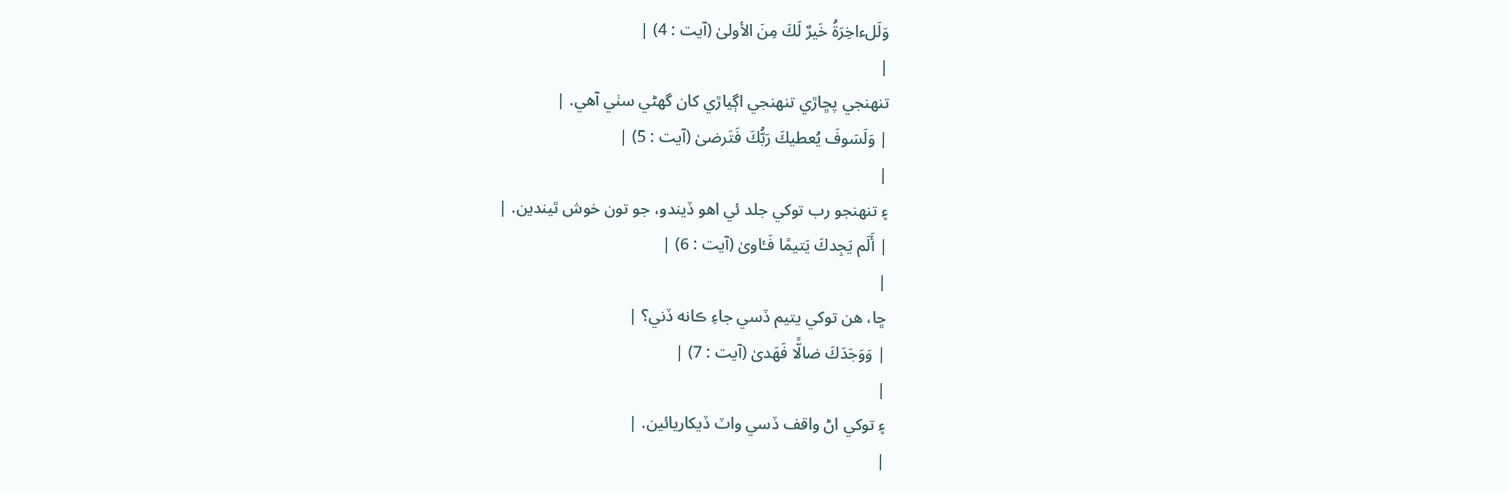وَلَلءاخِرَةُ خَيرٌ لَكَ مِنَ الأولىٰ (آيت : 4) |
|
تنهنجي پڇاڙي تنهنجي اڳياڙي کان گهڻي سٺي آهي. |
| وَلَسَوفَ يُعطيكَ رَبُّكَ فَتَرضىٰ (آيت : 5) |
|
۽ تنهنجو رب توکي جلد ئي اهو ڏيندو، جو تون خوش ٿيندين. |
| أَلَم يَجِدكَ يَتيمًا فَـٔاوىٰ (آيت : 6) |
|
ڇا، هن توکي يتيم ڏسي جاءِ ڪانه ڏني؟ |
| وَوَجَدَكَ ضالًّا فَهَدىٰ (آيت : 7) |
|
۽ توکي اڻ واقف ڏسي واٽ ڏيکاريائين. |
|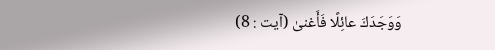وَوَجَدَكَ عائِلًا فَأَغنىٰ (آيت : 8)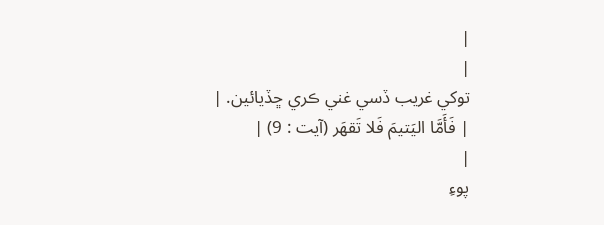|
|
توکي غريب ڏسي غني ڪري ڇڏيائين. |
| فَأَمَّا اليَتيمَ فَلا تَقهَر (آيت : 9) |
|
پوءِ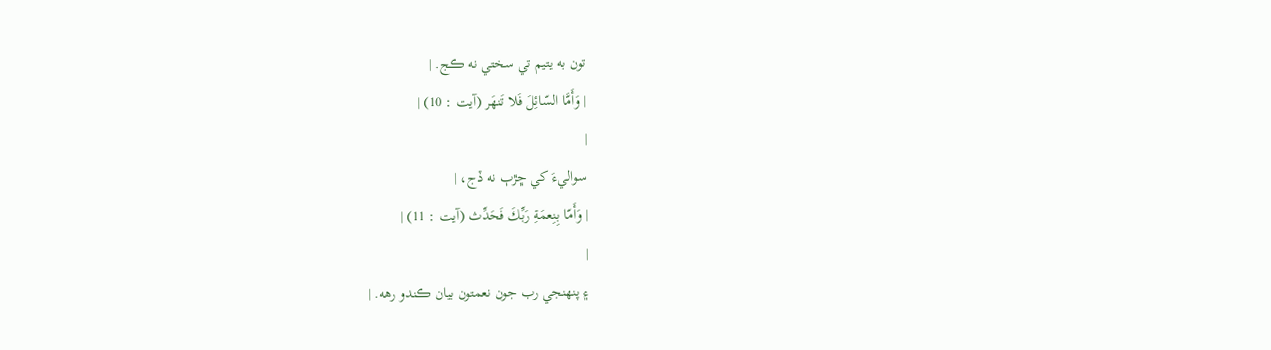تون به يتيم تي سختي نه ڪج. |
| وَأَمَّا السّائِلَ فَلا تَنهَر (آيت : 10) |
|
سواليءَ کي ڇڙٻ نه ڏج، |
| وَأَمّا بِنِعمَةِ رَبِّكَ فَحَدِّث (آيت : 11) |
|
۽ پنهنجي رب جون نعمتون بيان ڪندو رهه. |